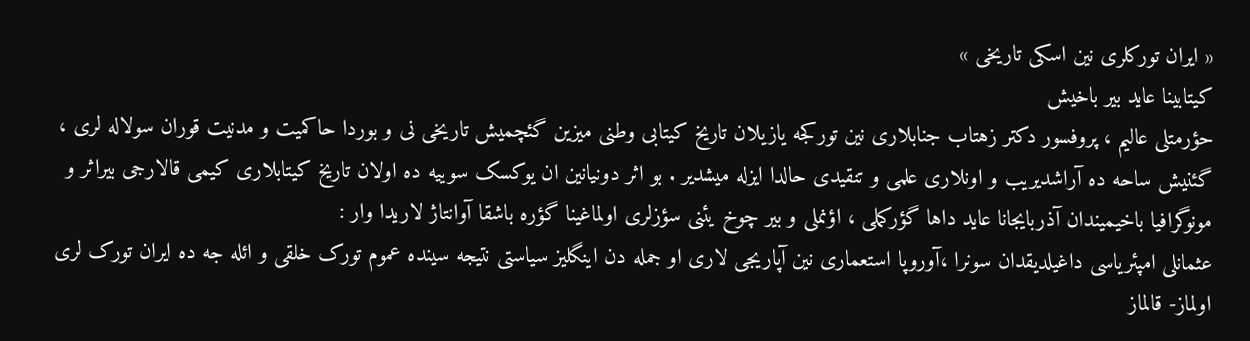« ایران تورکلری نین اسکی تاریخی »
کیتابینا عاید بیر باخیش
حؤرمتلی عالیم ، پروفسور دکتر زهتاب جنابلاری نین تورکجه یازیلان تاریخ کیتابی وطنی میزین گئچمیش تاریخی نی و بوردا حاکمیت و مدنیت قوران سولاله لری ، گئنیش ساحه ده آراشدیریب و اونلاری علمی و تنقیدی حالدا ایزله میشدیر . بو اثر دونیانین ان یوکسک سوییه ده اولان تاریخ کیتابلاری کیمی قالارجی بیراثر و مونوگرافیا باخیمیندان آذربایجانا عاید داها گؤرکملی ، اؤنملی و بیر چوخ یئنی سؤزلری اولماغینا گؤره باشقا آوانتاژ لاریدا وار :
عثمانلی امپئریاسی داغیلدیقدان سونرا ،آوروپا استعماری نین آپاریجی لاری او جمله دن اینگلیز سیاستی نتیجه سینده عموم تورک خلقی و ائله جه ده ایران تورک لری اولماز- قالماز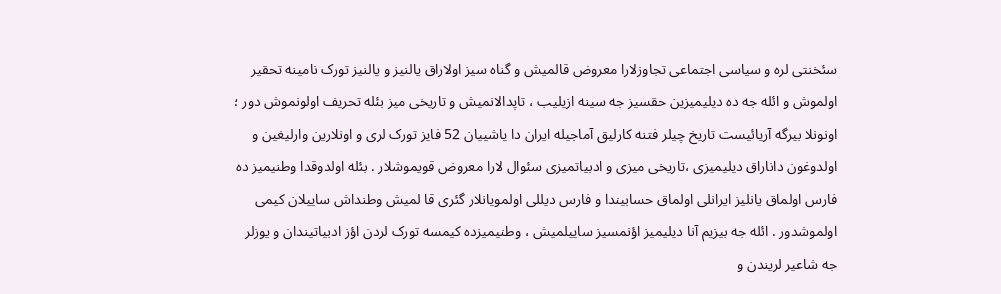سئخنتی لره و سیاسی اجتماعی تجاوزلارا معروض قالمیش و گناه سیز اولاراق یالنیز و یالنیز تورک نامینه تحقیر اولموش و ائله جه ده دیلیمیزین حقسیز جه سینه ازیلیب ، تاپدالانمیش و تاریخی میز بئله تحریف اولونموش دور ؛ اونونلا بیرگه آریائیست تاریخ چیلر فتنه کارلیق آماجیله ایران دا یاشییان 52 فایز تورک لری و اونلارین وارلیغین و اولدوغون داناراق دیلیمیزی ،تاریخی میزی و ادبیاتمیزی سئوال لارا معروض قویموشلار . بئله اولدوقدا وطنیمیز ده فارس اولماق یانلیز ایرانلی اولماق حسابیندا و فارس دیللی اولمویانلار گئری قا لمیش وطنداش ساییلان کیمی اولموشدور . ائله جه بیزیم آنا دیلیمیز اؤنمسیز ساییلمیش ، وطنیمیزده کیمسه تورک لردن اؤز ادبیاتیندان و یوزلر جه شاعیر لریندن و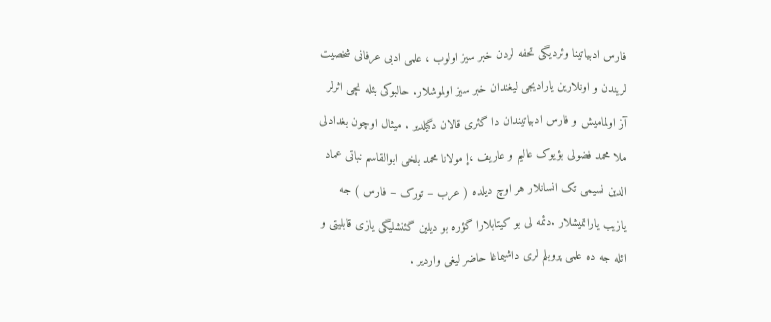فارس ادبیاتینا وئردیگی تحفه لردن خبر سیز اولوب ، علمی ادبی عرفانی شخصیت لریندن و اونلارین یارادیجی لیغندان خبر سیز اولموشلار. حالبوکی بئله نچی اثرلر آز اولمامیش و فارس ادبیاتیندان دا گئری قالان دگیلدیر . میثال اوچون بغدادلی ملا محمد فضولی بؤیوک عالیم و عاریف ،إ مولانا محمد بلخی ابوالقاسم نباتی عماد الدین نسیمی تک انسانلار هر اوچ دیلده ( عرب – تورک – فارس ) جه یازیب یاراتمیشلار .دئمه لی بو کیتابلارا گؤره بو دیلین گئنشلیگی یازی قابلیتی و ائله جه ده علمی پروبلم لری داشیماغا حاضر لیغی واردیر .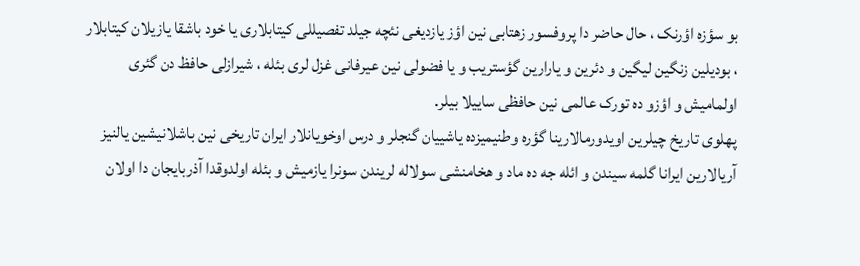بو سؤزه اؤرنک ، حال حاضر دا پروفسور زهتابی نین اؤز یازدیغی نئچه جیلد تفصیللی کیتابلاری یا خود باشقا یازیلان کیتابلار ، بودیلین زنگین لیگین و دئرین و یارارین گؤستریب و یا فضولی نین عیرفانی غزل لری بئله ، شیرازلی حافظ دن گئری اولمامیش و اؤزو ده تورک عالمی نین حافظی ساییلا بیلر.
پهلوی تاریخ چیلرین اویدورمالارینا گؤره وطنیمیزده یاشییان گنجلر و درس اوخویانلار ایران تاریخی نین باشلانیشین یالنیز آریالارین ایرانا گلمه سیندن و ائله جه ده ماد و هخامنشی سولاله لریندن سونرا یازمیش و بئله اولدوقدا آذربایجان دا اولان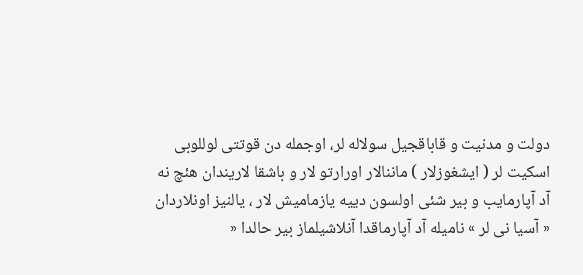دولت و مدنیت و قاباقجیل سولاله لر، اوجمله دن قوتتی لوللوبی اسکیت لر ( ایشغوزلار ) ماننالار اورارتو لار و باشقا لاریندان هئچ نه آد آپارمایب و بیر شئی اولسون دییه یازمامیش لار ، یالنیز اونلاردان « آسیا نی لر » نامیله آد آپارماقدا آنلاشیلماز بیر حالدا «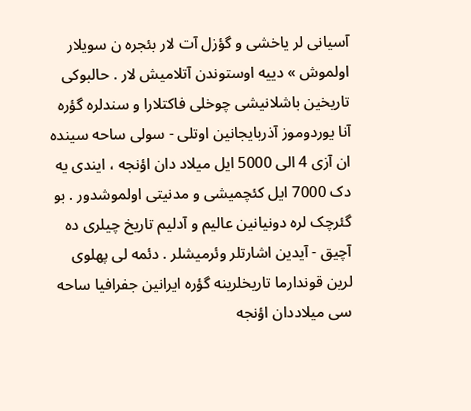آسیانی لر یاخشی و گؤزل آت لار بئجره ن سویلار اولموش » دییه اوستوندن آتلامیش لار . حالبوکی تاریخین باشلانیشی چوخلی فاکتلارا و سندلره گؤره آنا یوردوموز آذربایجانین اوتلی - سولی ساحه سینده ان آزی 4 الی 5000 ایل میلاد دان اؤنجه ، ایندی یه دک 7000 ایل کئچمیشی و مدنیتی اولموشدور . بو گئرچک لره دونیانین عالیم و آدلیم تاریخ چیلری ده آچیق - آیدین اشارتلر وئرمیشلر . دئمه لی پهلوی لرین قوندارما تاریخلرینه گؤره ایرانین جفرافیا ساحه سی میلاددان اؤنجه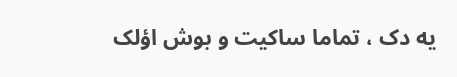یه دک ، تماما ساکیت و بوش اؤلک